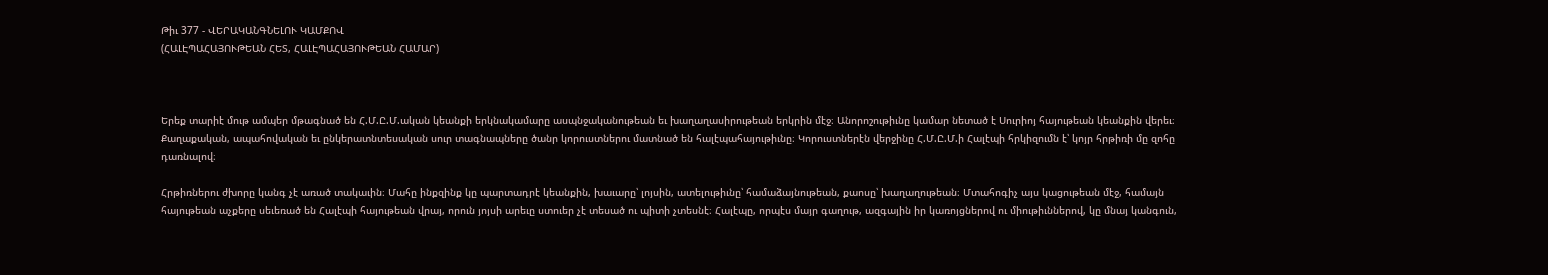Թիւ 377 - ՎԵՐԱԿԱՆԳՆԵԼՈՒ ԿԱՄՔՈՎ
(ՀԱԼԷՊԱՀԱՅՈՒԹԵԱՆ ՀԵՏ, ՀԱԼԷՊԱՀԱՅՈՒԹԵԱՆ ՀԱՄԱՐ)



Երեք տարիէ մութ ամպեր մթագնած են Հ.Մ.Ը.Մ.ական կեանքի երկնակամարը ասպնջականութեան եւ խաղաղասիրութեան երկրին մէջ։ Անորոշութիւնը կամար նետած է Սուրիոյ հայութեան կեանքին վերեւ։ Քաղաքական, ապահովական եւ ընկերատնտեսական սուր տագնապները ծանր կորուստներու մատնած են հալէպահայութիւնը։ Կորուստներէն վերջինը Հ.Մ.Ը.Մ.ի Հալէպի հրկիզումն է՝ կոյր հրթիռի մը զոհը դառնալով։

Հրթիռներու ժխորը կանգ չէ առած տակաւին։ Մահը ինքզինք կը պարտադրէ կեանքին, խաւարը՝ լոյսին, ատելութիւնը՝ համաձայնութեան, քաոսը՝ խաղաղութեան։ Մտահոգիչ այս կացութեան մէջ, համայն հայութեան աչքերը սեւեռած են Հալէպի հայութեան վրայ, որուն յոյսի արեւը ստուեր չէ տեսած ու պիտի չտեսնէ։ Հալէպը, որպէս մայր գաղութ, ազգային իր կառոյցներով ու միութիւններով, կը մնայ կանգուն,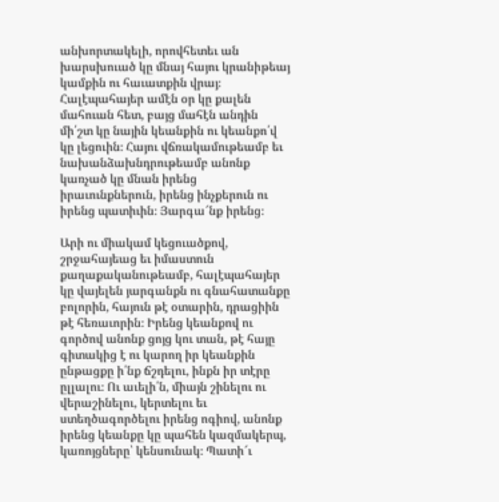անխորտակելի, որովհետեւ ան խարսխուած կը մնայ հայու կրանիթեայ կամքին ու հաւատքին վրայ։ Հալէպահայեր ամէն օր կը քալեն մահուան հետ, բայց մահէն անդին մի՛շտ կը նային կեանքին ու կեանքո՛վ կը լեցուին։ Հայու վճռակամութեամբ եւ նախանձախնդրութեամբ անոնք կառչած կը մնան իրենց իրաւունքներուն, իրենց ինչքերուն ու իրենց պատիւին։ Յարգա՜նք իրենց։

Արի ու միակամ կեցուածքով, շրջահայեաց եւ իմաստուն քաղաքականութեամբ, հալէպահայեր կը վայելեն յարգանքն ու գնահատանքը բոլորին, հայուն թէ օտարին, դրացիին թէ հեռաւորին։ Իրենց կեանքով ու գործով անոնք ցոյց կու տան, թէ հայը գիտակից է ու կարող իր կեանքին ընթացքը ի՛նք ճշդելու, ինքն իր տէրը ըլլալու։ Ու աւելի՛ն, միայն շինելու ու վերաշինելու, կերտելու եւ ստեղծագործելու իրենց ոգիով, անոնք իրենց կեանքը կը պահեն կազմակերպ, կառոյցները՝ կենսունակ։ Պատի՜ւ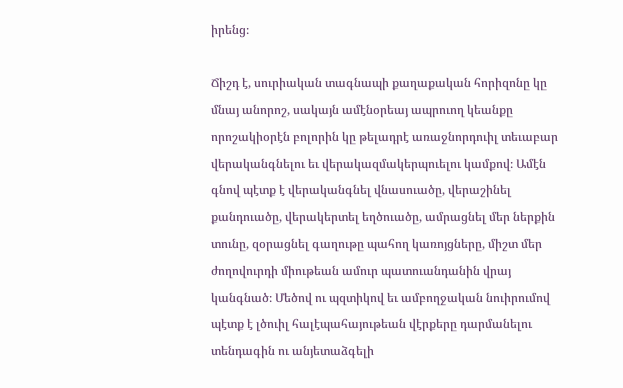իրենց։

Ճիշդ է, սուրիական տագնապի քաղաքական հորիզոնը կը մնայ անորոշ, սակայն ամէնօրեայ ապրուող կեանքը որոշակիօրէն բոլորին կը թելադրէ առաջնորդուիլ տեւաբար վերականգնելու եւ վերակազմակերպուելու կամքով։ Ամէն գնով պէտք է վերականգնել վնասուածը, վերաշինել քանդուածը, վերակերտել եղծուածը, ամրացնել մեր ներքին տունը, զօրացնել գաղութը պահող կառոյցները, միշտ մեր ժողովուրդի միութեան ամուր պատուանդանին վրայ կանգնած։ Մեծով ու պզտիկով եւ ամբողջական նուիրումով պէտք է լծուիլ հալէպահայութեան վէրքերը դարմանելու տենդագին ու անյետաձգելի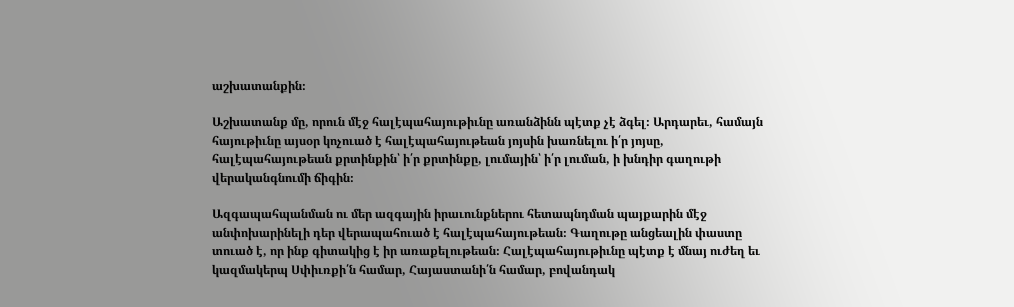աշխատանքին։

Աշխատանք մը, որուն մէջ հալէպահայութիւնը առանձինն պէտք չէ ձգել։ Արդարեւ, համայն հայութիւնը այսօր կոչուած է հալէպահայութեան յոյսին խառնելու ի՛ր յոյսը, հալէպահայութեան քրտինքին՝ ի՛ր քրտինքը, լումային՝ ի՛ր լուման, ի խնդիր գաղութի վերականգնումի ճիգին։

Ազգապահպանման ու մեր ազգային իրաւունքներու հետապնդման պայքարին մէջ անփոխարինելի դեր վերապահուած է հալէպահայութեան։ Գաղութը անցեալին փաստը տուած է, որ ինք գիտակից է իր առաքելութեան։ Հալէպահայութիւնը պէտք է մնայ ուժեղ եւ կազմակերպ Սփիւռքի՛ն համար, Հայաստանի՛ն համար, բովանդակ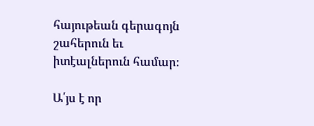հայութեան գերագոյն շահերուն եւ իտէալներուն համար։

Ա՛յս է որ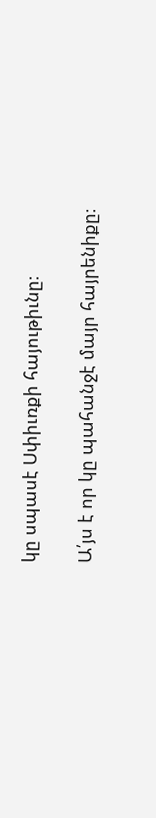կը սպասէ Սփիւռքի հայութիւնը։

Ա՛յս է որ կը պահանջէ մայր հայրենիքը։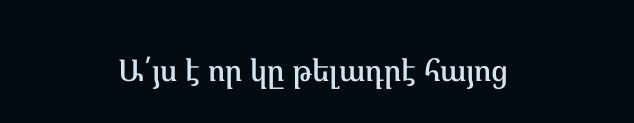Ա՛յս է որ կը թելադրէ հայոց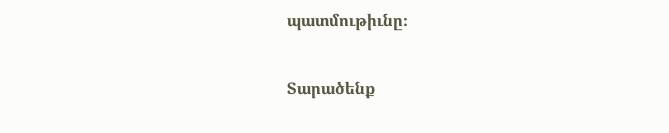պատմութիւնը։

Տարածենք